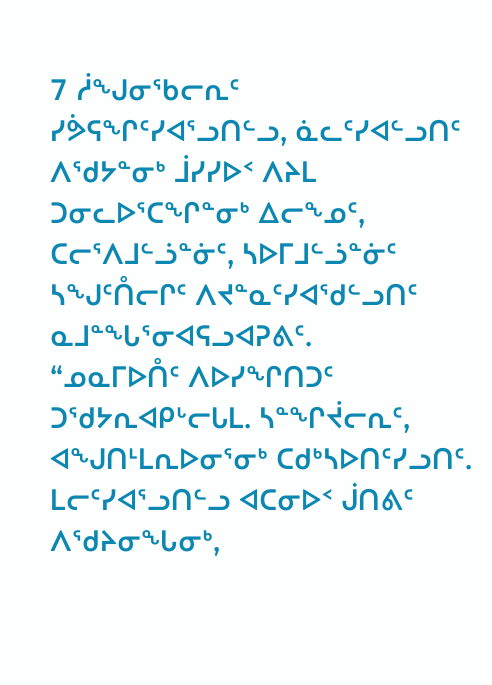7 ᓲᖑᓂᖃᓕᕆᑦ ᓯᕘᕋᖏᑦᓯᐊᕐᓗᑎᓪᓗ, ᓈᓚᑦᓯᐊᓪᓗᑎᑦ ᐱᖁᔭᓐᓂᒃ ᒨᓯᓯᐅᑉ ᐱᔨᒪ ᑐᓂᓚᐅᕐᑕᖏᓐᓂᒃ ᐃᓕᖕᓄᑦ, ᑕᓕᕐᐱᒧᓪᓘᓐᓃᑦ, ᓴᐅᒥᒧᓪᓘᓐᓃᑦ ᓴᖑᑦᑍᓕᒋᑦ ᐱᔪᓐᓇᑦᓯᐊᖁᓪᓗᑎᑦ ᓇᒧᓐᖓᕐᓂᐊᕋᓗᐊᕈᕕᑦ.
“ᓄᓇᒥᐅᑍᑦ ᐱᐅᓯᖏᑎᑐᑦ ᑐᖁᔭᕆᐊᑭᒡᓕᒐᒪ. ᓴᓐᖏᔫᓕᕆᑦ, ᐊᖑᑎᒻᒪᕆᐅᓂᕐᓂᒃ ᑕᑯᒃᓴᐅᑎᑦᓯᓗᑎᑦ.
ᒪᓕᑦᓯᐊᕐᓗᑎᓪᓗ ᐊᑕᓂᐅᑉ ᒎᑎᕕᑦ ᐱᖁᔨᓂᖓᓂᒃ,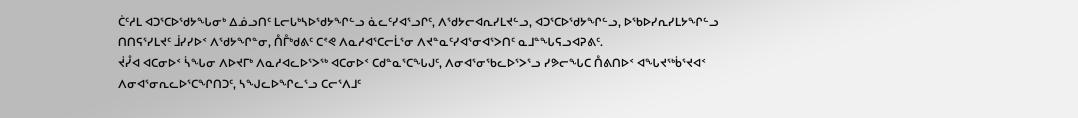ᑖᑦᓱᒪ ᐊᑐᕐᑕᐅᖁᔭᖓᓂᒃ ᐃᓅᓗᑎᑦ ᒪᓕᒐᒃᓴᐅᖁᔭᖏᓪᓗ ᓈᓚᑦᓯᐊᕐᓗᒋᑦ, ᐱᖁᔭᓕᐊᕆᓯᒪᔪᓪᓗ, ᐊᑐᕐᑕᐅᖁᔭᖏᓪᓗ, ᐅᖃᐅᓯᕆᓯᒪᔭᖏᓪᓗ ᑎᑎᕋᕐᓯᒪᔪᑦ ᒨᓯᓯᐅᑉ ᐱᖁᔭᖏᓐᓂ, ᑍᒤᒃᑯᕕᑦ ᑕᕝᕙ ᐱᓇᓱᐊᕐᑕᓕᒫᕐᓂ ᐱᔪᓐᓇᑦᓯᐊᕐᓂᐊᕐᐳᑎᑦ ᓇᒧᓐᖓᕋᓗᐊᕈᕕᑦ.
ᔫᓮᐊ ᐊᑕᓂᐅᑉ ᓵᖓᓂ ᐱᐅᔪᒥᒃ ᐱᓇᓱᐊᓚᐅᕐᐳᖅ ᐊᑕᓂᐅᑉ ᑕᑯᓐᓇᕐᑕᖓᒍᑦ, ᐱᓂᐊᕐᓂᖃᓚᐅᕐᐳᕐᓗ ᓯᕗᓕᖓᑕ ᑍᕕᑎᐅᑉ ᐊᖓᔪᖅᑳᕐᔪᐊᑉ ᐱᓂᐊᕐᓂᕆᓚᐅᕐᑕᖏᑎᑐᑦ, ᓴᖑᓚᐅᖏᓚᕐᓗ ᑕᓕᕐᐱᒧᑦ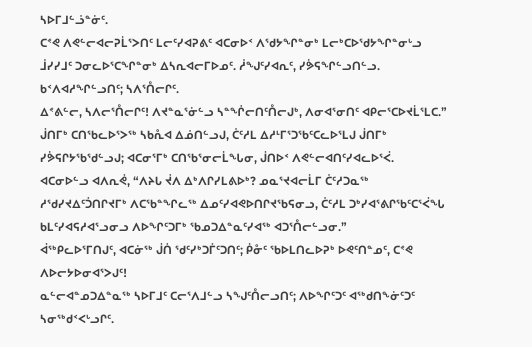ᓴᐅᒥᒧᓪᓘᓐᓃᑦ.
ᑕᕝᕙ ᐱᕙᓪᓕᐊᓕᕈᒫᕐᐳᑎᑦ ᒪᓕᑦᓯᐊᕈᕕᑦ ᐊᑕᓂᐅᑉ ᐱᖁᔭᖏᓐᓂᒃ ᒪᓕᒃᑕᐅᖁᔭᖏᓐᓂᒡᓗ ᒨᓯᓯᒧᑦ ᑐᓂᓚᐅᕐᑕᖏᓐᓂᒃ ᐃᓴᕆᐊᓕᒥᐅᓄᑦ. ᓲᖑᑦᓯᐊᕆᑦ, ᓯᕘᕋᖏᓪᓗᑎᓪᓗ. ᑲᑉᐱᐊᓱᖏᓪᓗᑎᑦ; ᓴᐱᕐᑍᓕᒋᑦ.
ᐃᕝᕕᓪᓕ, ᓴᐱᓕᕐᑍᓕᒋᑦ! ᐱᔪᓐᓇᕐᓃᓪᓗ ᓴᓐᖐᓕᑎᑦᑍᓕᒍᒃ, ᐱᓂᐊᕐᓂᑎᑦ ᐊᑭᓕᕐᑕᐅᔪᒫᕐᒪᑕ.”
ᒎᑎᒥᒃ ᑕᑎᖃᓚᐅᕐᐳᖅ ᓴᑲᕅᐊ ᐃᓅᑎᓪᓗᒍ, ᑖᑦᓱᒪ ᐃᓱᒻᒥᕐᑐᖃᑦᑕᓚᐅᕐᒪᒍ ᒎᑎᒥᒃ ᓯᕘᕋᒋᔭᖃᖁᓪᓗᒍ; ᐊᑕᓂᕐᒥᒃ ᑕᑎᖃᕐᓂᓕᒫᖓᓂ, ᒎᑎᐅᑉ ᐱᕙᓪᓕᐊᑎᑦᓯᐊᓚᐅᕐᐹ.
ᐊᑕᓂᐅᓪᓗ ᐊᐱᕆᕚ, “ᐱᔨᒐ ᔫᐱ ᐃᒃᐱᒋᓯᒪᕕᐅᒃ? ᓄᓇᕐᔪᐊᓕᒫᒥ ᑖᑦᓱᑐᓇᖅ ᓱᖁᓯᔪᐃᑦᑑᑎᒋᔪᒥᒃ ᐱᑕᖃᓐᖏᓚᖅ ᐃᓄᑦᓯᐊᕙᐅᑎᒋᔪᖃᕋᓂᓗ, ᑖᑦᓱᒪ ᑐᒃᓯᐊᕐᕕᒋᖃᑦᑕᕐᐹᖓ ᑲᒪᑦᓯᐊᕋᓱᐊᕐᓗᓂᓗ ᐱᐅᖏᑦᑐᒥᒃ ᖃᓄᑐᐃᓐᓇᑦᓯᐊᖅ ᐊᑐᕐᑍᓕᓪᓗᓂ.”
ᐋᖅᑭᓚᐅᕐᒥᑎᒍᑦ, ᐊᑕᓃᖅ ᒎᑏ ᖁᑦᓯᒃᑐᒦᑦᑐᑎᑦ; ᑮᓁᑦ ᖃᐅᒪᑎᓚᐅᕈᒃ ᐅᕙᑦᑎᓐᓄᑦ, ᑕᕝᕙ ᐱᐅᓕᔭᐅᓂᐊᕐᐳᒍᑦ!
ᓇᓪᓕᐊᓐᓄᑐᐃᓐᓇᖅ ᓴᐅᒥᒧᑦ ᑕᓕᕐᐱᒧᓪᓗ ᓴᖑᑦᑍᓕᓗᑎᑦ; ᐱᐅᖏᑦᑐᑦ ᐊᖅᑯᑎᖕᓃᑦᑐᑦ ᓴᓂᖅᑯᑉᐸᒡᓗᒋᑦ.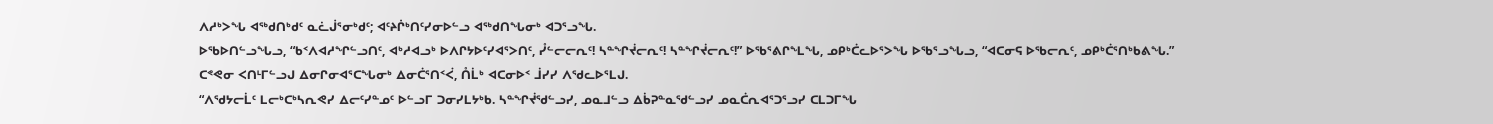ᐱᓱᒃᐳᖓ ᐊᖅᑯᑎᒃᑯᑦ ᓇᓛᒎᕐᓂᒃᑯᑦ; ᐊᑦᔨᒌᒃᑎᑦᓯᓂᐅᓪᓗ ᐊᖅᑯᑎᖓᓂᒃ ᐊᑐᕐᓗᖓ.
ᐅᖃᐅᑎᓪᓗᖓᓗ, “ᑲᑉᐱᐊᓱᖏᓪᓗᑎᑦ, ᐊᒃᓱᐊᓗᒃ ᐅᐱᒋᔭᐅᑦᓯᐊᕐᐳᑎᑦ, ᓮᓪᓕᓕᕆᑦ! ᓴᓐᖏᔫᓕᕆᑦ! ᓴᓐᖏᔫᓕᕆᑦ!” ᐅᖃᕐᕕᒋᖕᒪᖓ, ᓄᑭᒃᑖᓚᐅᕐᐳᖓ ᐅᖃᕐᓗᖓᓗ, “ᐊᑕᓂᕋ ᐅᖃᓕᕆᑦ, ᓄᑭᒃᑖᕐᑎᒃᑲᕕᖓ.”
ᑕᕝᕙᓂ ᐸᑎᒻᒥᓪᓗᒍ ᐃᓂᒋᓂᐊᕐᑕᖓᓂᒃ ᐃᓂᑖᕐᑎᑉᐹ, ᑍᒫᒃ ᐊᑕᓂᐅᑉ ᒨᓯᓯ ᐱᖁᓚᐅᕐᒪᒍ.
“ᐱᖁᔭᓕᒫᑦ ᒪᓕᒃᑕᒃᓴᕆᕙᓯ ᐃᓕᑦᓯᓐᓄᑦ ᐅᓪᓗᒥ ᑐᓂᓯᒪᔭᒃᑲ. ᓴᓐᖏᔫᖁᓪᓗᓯ, ᓄᓇᒧᓪᓗ ᐃᑳᕈᓐᓇᖁᓪᓗᓯ ᓄᓇᑖᕆᐊᕐᑐᕐᓗᓯ ᑕᒪᑐᒥᖓ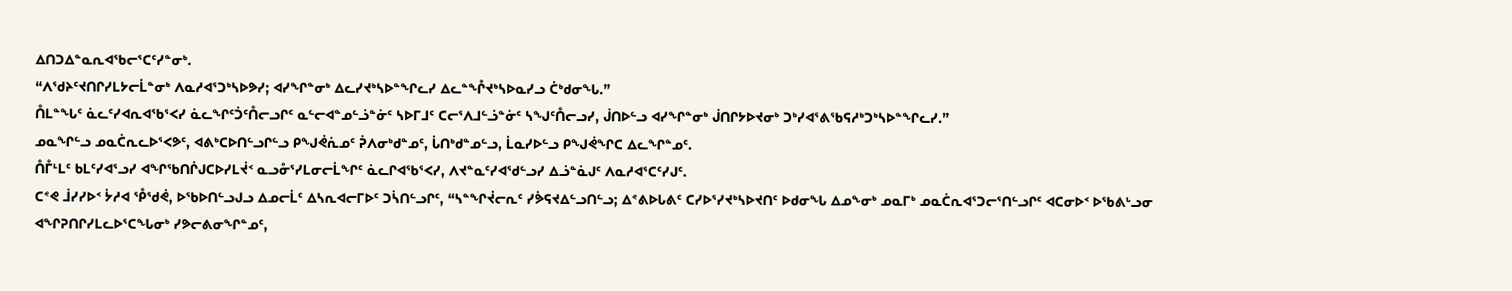ᐃᑎᑐᐃᓐᓇᕆᐊᖃᓕᕐᑕᑦᓯᓐᓂᒃ.
“ᐱᖁᔨᑦᔪᑎᒋᓯᒪᔭᓕᒫᓐᓂᒃ ᐱᓇᓱᐊᕐᑐᒃᓴᐅᕗᓯ; ᐊᓯᖏᓐᓂᒃ ᐃᓚᓯᔪᒃᓴᐅᓐᖏᓚᓯ ᐃᓚᓐᖎᔪᒃᓴᐅᓇᓯᓗ ᑖᒃᑯᓂᖓ.”
ᑍᒪᓐᖓᑦ ᓈᓚᑦᓯᐊᕆᐊᖃᕐᐸᓯ ᓈᓚᖏᑦᑑᑦᑍᓕᓗᒋᑦ ᓇᓪᓕᐊᓐᓄᓪᓘᓐᓃᑦ ᓴᐅᒥᒧᑦ ᑕᓕᕐᐱᒧᓪᓘᓐᓃᑦ ᓴᖑᑦᑍᓕᓗᓯ, ᒎᑎᐅᓪᓗ ᐊᓯᖏᓐᓂᒃ ᒎᑎᒋᔭᐅᔪᓂᒃ ᑐᒃᓯᐊᕐᕕᖃᕋᓱᒃᑐᒃᓴᐅᓐᖏᓚᓯ.”
ᓄᓇᖏᓪᓗ ᓄᓇᑖᕆᓚᐅᕐᐸᕗᑦ, ᐊᕕᒃᑕᐅᑎᓪᓗᒋᓪᓗ ᑭᖑᕚᕇᓄᑦ ᕉᐱᓂᒃᑯᓐᓄᑦ, ᒑᑎᒃᑯᓐᓄᓪᓗ, ᒫᓇᓯᐅᓪᓗ ᑭᖑᕚᖏᑕ ᐃᓚᖏᓐᓄᑦ.
ᑍᒤᒻᒪᑦ ᑲᒪᑦᓯᐊᕐᓗᓯ ᐊᖏᖃᑎᒌᒍᑕᐅᓯᒪᔫᑉ ᓇᓗᓁᕐᓯᒪᓂᓕᒫᖏᑦ ᓈᓚᒋᐊᖃᕐᐸᓯ, ᐱᔪᓐᓇᑦᓯᐊᖁᓪᓗᓯ ᐃᓘᓐᓈᒍᑦ ᐱᓇᓱᐊᕐᑕᑦᓯᒍᑦ.
ᑕᕝᕙ ᒨᓯᓯᐅᑉ ᔮᓱᐊ ᕾᖁᕚ, ᐅᖃᐅᑎᓪᓗᒍᓗ ᐃᓄᓕᒫᑦ ᐃᓴᕆᐊᓕᒥᐅᑦ ᑐᓵᑎᓪᓗᒋᑦ, “ᓴᓐᖏᔫᓕᕆᑦ ᓯᕘᕋᔪᐃᓪᓗᑎᓪᓗ; ᐃᕝᕕᐅᒐᕕᑦ ᑕᓯᐅᕐᓯᔪᒃᓴᐅᔪᑎᑦ ᐅᑯᓂᖓ ᐃᓄᖕᓂᒃ ᓄᓇᒥᒃ ᓄᓇᑖᕆᐊᕐᑐᓕᕐᑎᓪᓗᒋᑦ ᐊᑕᓂᐅᑉ ᐅᖃᕕᒡᓗᓂ ᐊᖏᕈᑎᒋᓯᒪᓚᐅᕐᑕᖓᓂᒃ ᓯᕗᓕᕕᓂᖏᓐᓄᑦ,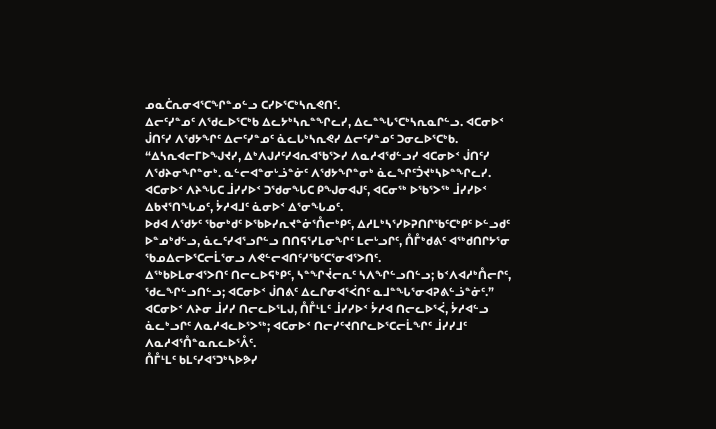ᓄᓇᑖᕆᓂᐊᕐᑕᖏᓐᓄᓪᓗ ᑕᓯᐅᕐᑕᒃᓴᕆᕙᑎᑦ.
ᐃᓕᑦᓯᓐᓄᑦ ᐱᖁᓚᐅᕐᑕᒃᑲ ᐃᓚᔭᒃᓴᕆᓐᖏᓚᓯ, ᐃᓚᓐᖓᕐᑕᒃᓴᕆᓇᒋᓪᓗ. ᐊᑕᓂᐅᑉ ᒎᑎᑦᓯ ᐱᖁᔭᖏᑦ ᐃᓕᑦᓯᓐᓄᑦ ᓈᓚᒐᒃᓴᕆᕙᓯ ᐃᓕᑦᓯᓐᓄᑦ ᑐᓂᓚᐅᕐᑕᒃᑲ.
“ᐃᓴᕆᐊᓕᒥᐅᖑᔪᓯ, ᐃᒃᐱᒍᓱᑦᓯᐊᕆᐊᖃᕐᐳᓯ ᐱᓇᓱᐊᖁᓪᓗᓯ ᐊᑕᓂᐅᑉ ᒎᑎᑦᓯ ᐱᖁᔨᓂᖏᓐᓂᒃ. ᓇᓪᓕᐊᓐᓂᒡᓘᓐᓃᑦ ᐱᖁᔭᖏᓐᓂᒃ ᓈᓚᖏᑦᑑᔪᒃᓴᐅᓐᖏᓚᓯ.
ᐊᑕᓂᐅᑉ ᐱᔨᖓᑕ ᒨᓯᓯᐅᑉ ᑐᖁᓂᖓᑕ ᑭᖑᓂᐊᒍᑦ, ᐊᑕᓂᖅ ᐅᖃᕐᐳᖅ ᒨᓯᓯᐅᑉ ᐃᑲᔪᕐᑎᖓᓄᑦ, ᔮᓱᐊᒧᑦ ᓈᓂᐅᑉ ᐃᕐᓂᖓᓄᑦ.
ᐅᑯᐊ ᐱᖁᔭᑦ ᖃᓂᒃᑯᑦ ᐅᖃᐅᓯᕆᔪᓐᓃᕐᑍᓕᒃᑭᑦ, ᐃᓱᒪᒃᓴᕐᓯᐅᕈᑎᒋᖃᑦᑕᒃᑭᑦ ᐅᓪᓗᑯᑦ ᐅᓐᓄᒃᑯᓪᓗ, ᓈᓚᑦᓯᐊᕐᓗᒋᓪᓗ ᑎᑎᕋᕐᓯᒪᓂᖏᑦ ᒪᓕᒡᓗᒋᑦ, ᑍᒤᒃᑯᕕᑦ ᐊᖅᑯᑎᒋᔭᕐᓂ ᖃᓄᐃᓕᐅᕐᑕᓕᒫᕐᓂᓗ ᐱᕙᓪᓕᐊᑎᑦᓯᖃᑦᑕᕐᓂᐊᕐᐳᑎᑦ.
ᐃᖅᑲᐅᒪᓂᐊᕐᐳᑎᑦ ᑎᓕᓚᐅᕋᒃᑭᑦ, ᓴᓐᖏᔫᓕᕆᑦ ᓴᐱᖏᓪᓗᑎᓪᓗ; ᑲᑉᐱᐊᓱᒃᑍᓕᒋᑦ, ᖁᓚᖏᓪᓗᑎᓪᓗ; ᐊᑕᓂᐅᑉ ᒎᑎᕕᑦ ᐃᓚᒋᓂᐊᕐᐹᑎᑦ ᓇᒧᓐᖓᕐᓂᐊᕈᕕᓪᓘᓐᓃᑦ.”
ᐊᑕᓂᐅᑉ ᐱᔨᓂ ᒨᓯᓯ ᑎᓕᓚᐅᕐᒪᒍ, ᑍᒤᒻᒪᑦ ᒨᓯᓯᐅᑉ ᔮᓱᐊ ᑎᓕᓚᐅᕐᐹ, ᔮᓱᐊᓪᓗ ᓈᓚᒃᓗᒋᑦ ᐱᓇᓱᐊᓚᐅᕐᐳᖅ; ᐊᑕᓂᐅᑉ ᑎᓕᓯᑦᔪᑎᒋᓚᐅᕐᑕᓕᒫᖏᑦ ᒨᓯᓯᒧᑦ ᐱᓇᓱᐊᕐᑍᓐᓇᕆᓚᐅᕐᐰᑦ.
ᑍᒤᒻᒪᑦ ᑲᒪᑦᓯᐊᕐᑐᒃᓴᐅᕗᓯ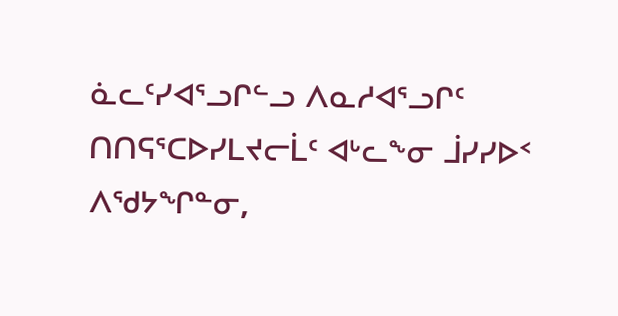ᓈᓚᑦᓯᐊᕐᓗᒋᓪᓗ ᐱᓇᓱᐊᕐᓗᒋᑦ ᑎᑎᕋᕐᑕᐅᓯᒪᔪᓕᒫᑦ ᐊᒡᓚᖕᓂ ᒨᓯᓯᐅᑉ ᐱᖁᔭᖏᓐᓂ,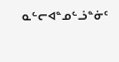ᓇᓪᓕᐊᓐᓄᓪᓘᓐᓃᑦ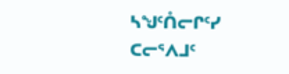ᓴᖑᑦᑍᓕᒋᑦᓯ ᑕᓕᕐᐱᒧᑦ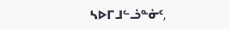ᓴᐅᒥᒧᓪᓘᓐᓃᑦ,